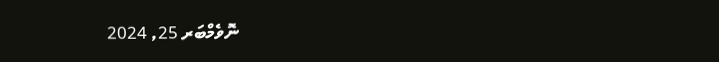ނޮވެމްބަރ 25, 2024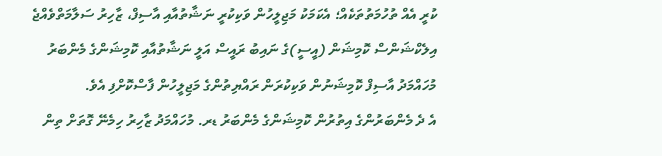ކުރީ އެއް ތުހުމަތުތަކެއް؛ އެކަމަކު މަޖިލީހުން ވަކިކުރީ ނަޝާތުއާއި އާސިފް، ޒާހިރު ސަލާމަތްވެއްޖެ
އިލެކްޝަންސް ކޮމިޝަން (އީސީ)ގެ ނައިބު ރައީސް އަލީ ނަޝާތުއާއި ކޮމިޝަންގެ މެންބަރު މުހައްމަދު އާސިފް ކޮމިޝަނުން ވަކިކުރަން ރައްޔިތުންގެ މަޖިލީހުން ފާސްކޮށްފި އެވެ.
އެ ދެ މެންބަރުންގެ އިތުރުން ކޮމިޝަންގެ މެންބަރު ޑރ. މުހައްމަދު ޒާހިރު ހިމެނޭ ގޮތަށް ތިން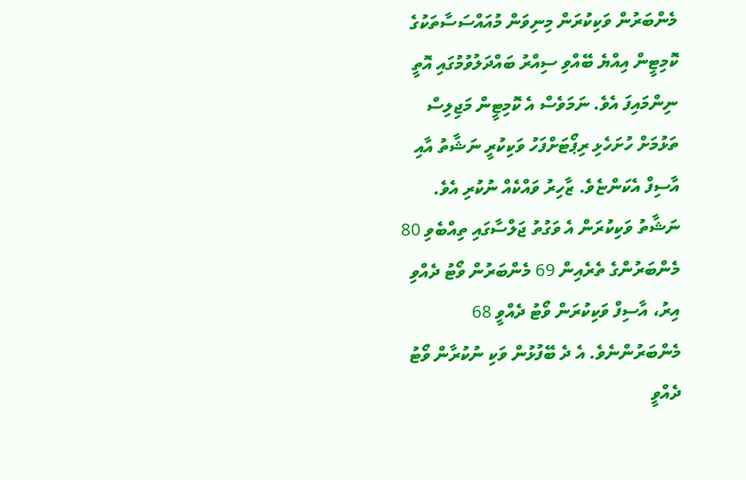މެންބަރުން ވަކިކުރަން މިނިވަން މުއައްސަސާތަކުގެ ކޮމިޓީން އިއްޔެ ބޭއްވި ސިއްރު ބައްދަލުވުމުގައި އޮތީ ނިންމައިފަ އެވެ. ނަމަވެސް އެ ކޮމިޓީން މަޖިލިސް ތަޅުމަށް ހުށަހެޅި ރިޕޯޓަށްފަހު ވަކިކުރީ ނަޝާތު އާއި އާސިފް އެކަންޏެވެ. ޒާހިރު ވައްކެއް ނުކުރި އެވެ.
ނަޝާތު ވަކިކުރަން އެ ވަގުތު ޖަލްސާގައި ތިއްބެވި 80 މެންބަރުންގެ ތެރެއިން 69 މެންބަރުން ވޯޓު ދެއްވި އިރު، އާސިފް ވަކިކުރަން ވޯޓު ދެއްވީ 68 މެންބަރުންނެވެ. އެ ދެ ބޭފުޅުން ވަކި ނުކުރާން ވޯޓު ދެއްވީ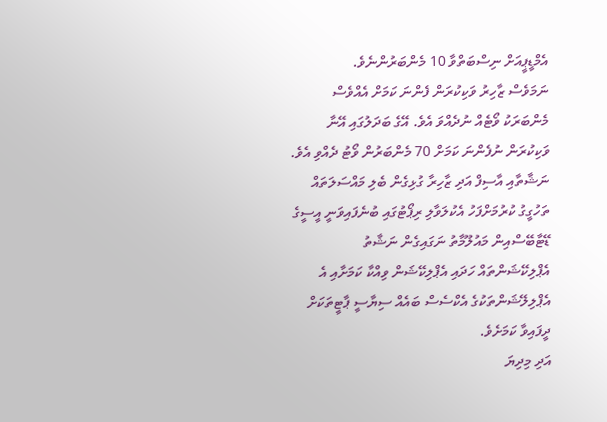އެމްޑީޕީއަށް ނިސްބަތްވާ 10 މެންބަރުންނެވެ.
ނަމަވެސް ޒާހިރު ވަކިކުރަން ފެންނަ ކަމަށް އެއްވެސް މެންބަރަކު ވޯޓެއް ނުދެއްވަ އެވެ. އޭގެ ބަދަލުގައި އޭނާ ވަކިކުރަން ނުފެންނަ ކަމަށް 70 މެންބަރުން ވޯޓު ދެއްވި އެވެ.
ނަޝާތާއި އާސިފް އަދި ޒާހިރާ ގުޅިގެން ބެލި މައްސަލަތައް ތަހުގީގު ކުރުމަށްފަހު އެކުލަވާލި ރިޕޯޓުގައި ބުނެފައިވަނީ އީސީގެ ޑޭޓާބޭސްއިން މައުލޫމާތު ނަގައިގެން ނަޝާތު އެޕްލިކޭޝަންތައް ހަދައި އެޕްލިކޭޝަން ވިއްކާ ކަމަށާއި އެ އެޕްލިލޭޝަންތަކުގެ އެކްސެސް ބައެއް ސިޔާސީ ޕާޓީތަކަށް ދީފައިވާ ކަމަށެވެ.
އަދި މިދިޔަ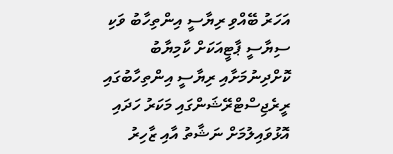އަހަރު ބޭއްވި ރިޔާސީ އިންތިހާބު ވަކި ސިޔާސީ ޕާޓީއަކަށް ކާމިޔާބު ކޮށްދިނުމަށާއި ރިޔާސީ އިންތިހާބުގައި ރީރެޖިސްޓްރޭޝަންގައި މަކަރު ހަދައި އޮޅުވައިލުމަށް ނަޝާތު އާއި ޒާހިރު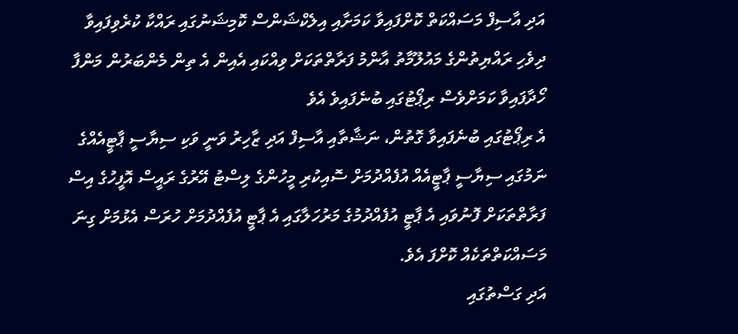އަދި އާސިފް މަސައްކަތް ކޮށްފައިވާ ކަމަށާއި އިލެކްޝަންސް ކޮމިޝަނުގައި ރައްކާ ކުރެވިފައިވާ ދިވެހި ރައްޔިތުންގެ މައުލޫމާތު އާންމު ފަރާތްތަކަށް ވިއްކައި އެއިން އެ ތިން މެންބަރުން މަންފާ ހޯދާފައިވާ ކަމަށްވެސް ރިޕޯޓުގައި ބުނެފައިވެ އެވެ
އެ ރިޕޯޓުގައި ބުނެފައިވާ ގޮތުން، ނަޝާތާއި އާސިފް އަދި ޒާހިރު ވަނީ ވަކި ސިޔާސީ ޕާޓީއެއްގެ ނަމުގައި ސިޔާސީ ޕާޓީއެއް އުފެއްދުމަށް ސޮއިކުރި މީހުންގެ ލިސްޓު އޭރުގެ ރައީސް އޮފީހުގެ އިސް ފަރާތްތަކަށް ފޮނުވައި އެ ޕާޓީ އުފެއްދުމުގެ މަރުހަލާގައި އެ ޕާޓީ އުފެއްދުމަށް ހުރަސް އެޅުމަށް ގިނަ މަސައްކަތްތަކެއް ކޮށްފަ އެވެ.
އަދި ގަސްތުގައި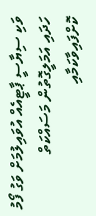ވަކި ސިޔާސީ ޕާޓީއެއް އުވައިލުމަށް ވަގު ފޯމު ހަދައި އަމަލީގޮތުން މަސައްކަތް ކޮށްފައިވާކަމާއި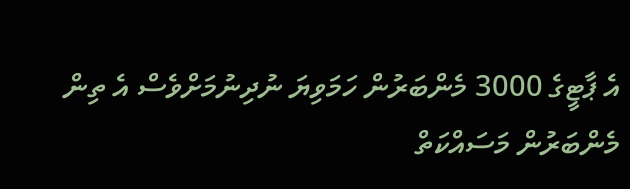އެ ޕާޓީގެ 3000 މެންބަރުން ހަމަވިޔަ ނުދިނުމަށްވެސް އެ ތިން މެންބަރުން މަސައްކަތް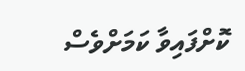ކޮށްފައިވާ ކަމަށްވެސް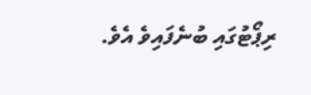ރިޕޯޓުގައި ބުނެފައިވެ އެވެ.